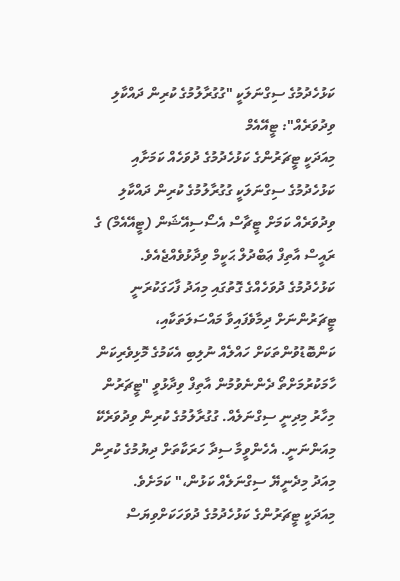ކަޅުހެދުމުގެ ސިގްނަލަކީ "ގުގުރާލުމުގެ ކުރިން ދައްކާލި ވިދުވަރެއް": ޓީއޭއެމް
މިއަދަކީ ޓީޗަރުންގެ ކަޅުހެދުމުގެ ދުވަހެއް ކަމަށާއި ކަޅުހެދުމުގެ ސިގްނަލަކީ ގުގުރާލުމުގެ ކުރިން ދައްކާލި ވިދުވަރެއް ކަމަށް ޓީޗާސް އެސޯސިއޭޝަން (ޓީއޭއެމް) ގެ ރައީސް އާތިފް ޢަބްދުލް ޙަކީމް ވިދާޅުވެއްޖެއެވެ.
ކަޅުހެދުމުގެ ދުވަހެއްގެ ގޮތުގައި މިއަދު ފާހަގަކުރަނީ ޓީޗަރުންނަށް ދިމާވެފައިވާ މައްސަލަތަކާއި، ކަންބޮޑުވުންތަކަށް ހައްލެއް ނުލިބި އެކަމުގެ މޮޅިވެރިކަން ހާމަކުރުމަށްތޯ ދެންނެވުމުން އާތިފް ވިދާޅުވީ "ޓީޗަރުން މިހާރު މިދިނީ ސިގްނަލެއް. ގުގުރާލުމުގެ ކުރިން ވިދުވަރެކޭ މިއަންނަނީ. އެހެންވީމާ ސިދާ ހަރަކާތަށް ދިޔުމުގެ ކުރިން މިއަދު މިދެނީޔޭ ސިގްނަލެއް ކަޅުން،" ކަމަށެވެ.
މިއަދަކީ ޓީޗަރުންގެ ކަޅުހެދުމުގެ ދުވަހަކަށްވިޔަސް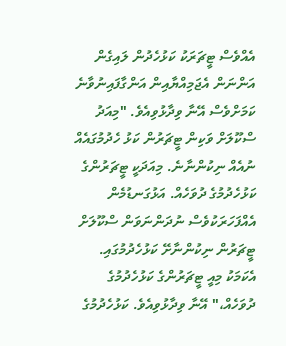އެއްވެސް ޓީޗަރަކު ކަޅުހެދުން ލައިގެން އަންނަން އެޖަމިއްޔާއިން އަންގާފައިނުވާނެ ކަމަށްވެސް އޭނާ ވިދާޅުވިއެވެ. "މިއަދު ސްކޫލަށް ވަކިން ޓީޗަރުން ކަޅު ހެދުމުގައެއް ނުއެއް ނިކުންނާނެ. މިއަދަކީ ޓީޗަރުންގެ ކަޅުހެދުމުގެ ދުވަހެއް. އަޅުގަނޑުމެން އެއްފަހަރަކުވެސް ނުދަންނަވަން ސްކޫލަށް ޓީޗަރުން ނިކުންނާށޭ ކަޅުހެދުމުގައި. އެކަމަކު މިއީ ޓީޗަރުންގެ ކަޅުހެދުމުގެ ދުވަހެއް،" އޭނާ ވިދާޅުވިއެވެ. ކަޅުހެދުމުގެ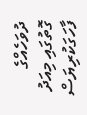ދުވަހެއްގެ ގޮތުގައި މިއަދު ފާހަގަކުރިޔަސް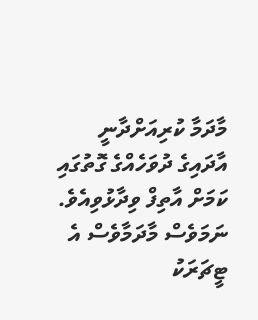މާދަމާ ކުރިއަށްދާނީ އާދައިގެ ދުވަހެއްގެ ގޮތުގައި ކަމަށް އާތިފް ވިދާޅުވިއެވެ. ނަމަވެސް މާދަމާވެސް އެ ޓީޗަރަކު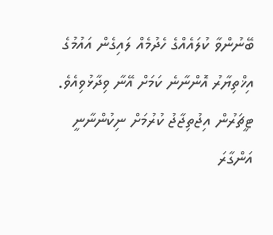ބޭނުންވާ ކުލައެއްގެ ހެދުމެއް ލައިގެން އައުމުގެ އިޚްތިޔާރު އޮންނާނެ ކަމަށް އޭނާ ވިދާޅުވިއެވެ.
ޓީޗަރުން އިޖުތިޖާޖު ކުރުމަށް ނިކުންނާނީ އަންގާރަ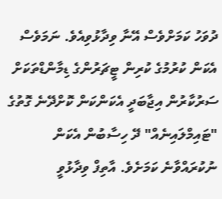ދުވަހު ކަމަށްވެސް އޭނާ ވިދާޅުވިއެވެ. ނަމަވެސް އެކަން ކުރުމުގެ ކުރިން ޓީޗަރުންގެ ޑިމާންޑްތަކަށް ސަރުކާރުން އިޖާބަދީ އެކަންކަން ކޮށްދޭނެ ގޮތުގެ "ޓައިމްލައިނެއް" ދޭ ހިސާބުން އެކަން ނުކުރައްވާނެ ކަމަށެވެ. އާތިފް ވިދާޅުވީ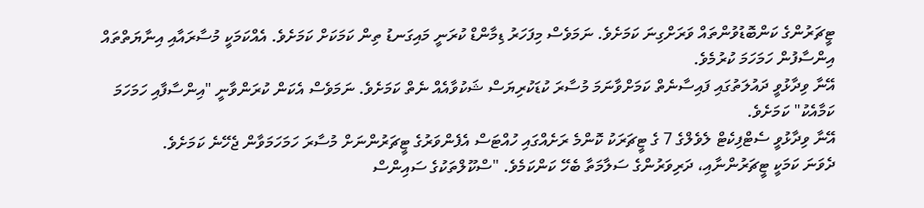ޓީޗަރުންގެ ކަންބޮޑުވުންތައް ވަރަށްގިނަ ކަމަށެވެ. ނަމަވެސް މިފަހަރު ޑިމާންޑް ކުރަނީ މައިގަނޑު ތިން ކަމަކަށް ކަމަށެވެ. އެއްކަމަކީ މުސާރައާއި އިނާޔަތްތައް އިންސާފުން ހަމަހަމަ ކުރުމެވެ.
އޭނާ ވިދާޅުވީ ދައުލަތުގައި ފައިސާނެތް ކަމަށްވާނަމަ މުސާރަ ކުޑަކުރިޔަސް ޝަކުވާއެއް ނެތް ކަމަށެވެ. ނަމަވެސް އެކަން ކުރަންވާނީ "އިންސާފާއި ހަމަހަމަ ކަމާއެކު" ކަމަށެވެ.
އޭނާ ވިދާޅުވީ ސެޓްފިކެޓް ލެވެލްގެ 7 ގެ ޓީޗަރަކު ކޮންމެ ރަށެއްގައި ހުއްޓަސް އެފެންވަރުގެ ޓީޗަރުންނަށް މުސާރަ ހަމަހަމަވާން ޖެހޭނެ ކަމަށެވެ.
ދެވަނަ ކަމަކީ ޓީޗަރުންނާއި، ދަރިވަރުންގެ ސަލާމަތާ ބެހޭ ކަންކަމެވެ. "ސްކޫލްތަކުގެ ސައިންސް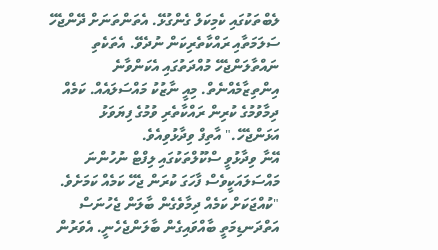ލެބްތަކުގައި ކެމިކަލް ގެންގުޅޭ. އެތަންތަނަށް ދޭންޖެހޭ ސަލަމަތާއި ރައްކާތެރިކަން ނުދެވޭ. އެތަކެތި ނައްތާލަންޖެހޭ މުއްދަތުގައި އެކަންވާނެ އިންތިޒާމެއްނެތް. މިއީ ނާޒުކު މައްސަލައެއް. ކަމެއް ދިމާވުމުގެ ކުރިން ރައްކާތެރި ވުމުގެ ފިޔަވަޅު އަޅަންޖެހޭ." އާތިފް ވިދާޅުވިއެވެ.
އޭނާ ވިދާޅުވީ ސްކޫލްތަކުގައި ލިފްޓް ނުހުންނަ މައްސަލައަކީވެސް ފާހަގަ ކުރަން ޖެހޭ ކަމެއް ކަމަށެވެ. "ކުއްޖަކަށް ކަމެއް ދިމާވެގެން ބާލަން ޖެހުނަސް އަތްދަނޑިމަތީ ބާއްވައިގެން ބާލަންޖެހެނީ. އެވަރުން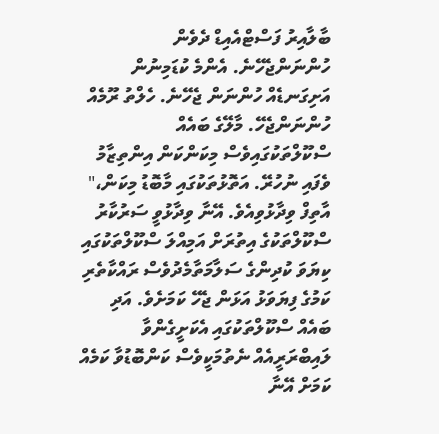ބާލާއިރު ފަސްޓްއެއިޑް ދެވެން ހުންނަންޖެހޭނެ. އެންމެ ކުޑަމިނުން އަށިގަނޑެއް ހުންނަން ޖެހޭނެ. ހެލްތު ރޫމެއް ހުންނަންޖެހޭ. މާލޭގެ ބައެއް ސްކޫލްތަކުގައިވެސް މިކަންކަން އިންތިޒާމު ވެފައި ނުހުރޭ. އަތޮޅުތަކުގައި މާބޮޑު މިކަން،" އާތިފް ވިދާޅުވިއެވެ. އޭނާ ވިދާޅުވީ ސަރުކާރު ސްކޫލްތަކުގެ އިތުރަށް އަމިއްލަ ސްކޫލްތަކުގައި ކިޔަވަ ކުދިންގެ ސަލާމަތާމެދުވެސް ރައްކާތެރި ކަމުގެ ފިޔަވަޅު އަޅަން ޖެހޭ ކަމަށެވެ. އަދި ބައެއް ސްކޫލްތަކުގައި އެކަށީގެންވާ ލައިބްރަރީއެއް ނެތުމަކީވެސް ކަންބޮޑުވާ ކަމެއް ކަމަށް އޭނާ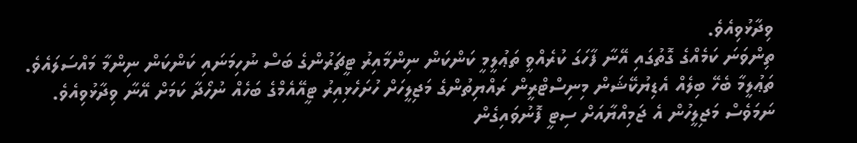ވިދާޅުވިއެވެ.
ތިންވަނަ ކަމެއްގެ ގޮތުގައި އޭނާ ފާހަގަ ކުރެއްވީ ތަޢުލީމީ ކަންކަން ނިންމާއިރު ޓީޗަރުންގެ ބަސް ނުހިމަނައި ކަންކަން ނިންމާ މައްސަލައެވެ. ތަޢުލީމާ ބެހޭ ބިލެއް އެޑިޔުކޭޝަން މިނިސްޓްރީން ރައްޔިތުންގެ މަޖިލީހަށް ހުށަހެޅިއިރު ޓީއޭއެމްގެ ބަހެއް ނުހޯދާ ކަމަށް އޭނާ ވިދާޅުވިއެވެ. ނަމަވެސް މަޖިލީހުން އެ ޖަމިއްޔާއަށް ސިޓީ ފޮނުވައިގެން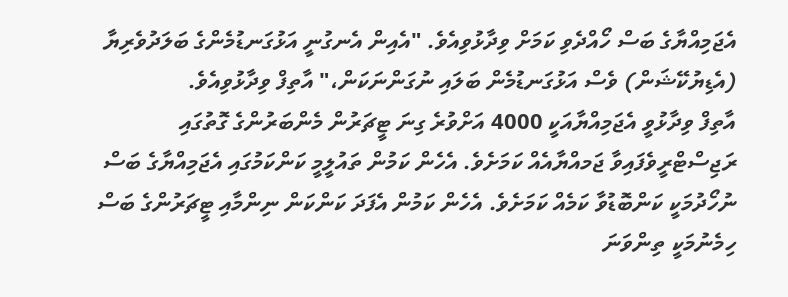އެޖަމިއްޔާގެ ބަސް ހޯއްދެވި ކަމަށް ވިދާޅުވިއެވެ. "އެއިން އެނގުނީ އަޅުގަނޑުމެންގެ ބަލަދުވެރިޔާ (އެޑިޔުކޭޝަން) ވެސް އަޅުގަނޑުމެން ބަލައި ނުގަންނަކަން،" އާތިފް ވިދާޅުވިއެވެ.
އާތިފް ވިދާޅުވީ އެޖަމިއްޔާއަކީ 4000 އަށްވުރެ ގިނަ ޓީޗަރުން މެންބަރުންގެ ގޮތުގައި ރަޖިސްޓްރީވެފައިވާ ޖަމއްޔާއެއް ކަމަށެވެ. އެހެން ކަމުން ތައުލީމީ ކަންކަމުގައި އެޖަމިއްޔާގެ ބަސް ނުހޯދުމަކީ ކަންބޮޑުވާ ކަމެއް ކަމަށެވެ. އެހެން ކަމުން އެފަދަ ކަންކަން ނިންމާއި ޓީޗަރުންގެ ބަސް ހިމެނުމަކީ ތިންވަނަ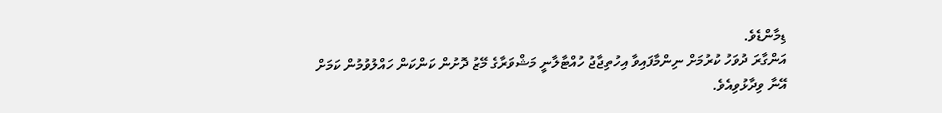ޑިމާންޑެވެ.
އަންގާރަ ދުވަހު ކުރުމަށް ނިންމާފައިވާ އިހުތިޖާޖު ހުއްޓާލާނީ މަޝްވަރާގެ މޭޒު ދޮށުން ކަންކަން ހައްލުވުމުން ކަމަށް އޭނާ ވިދާޅުވިއެވެ.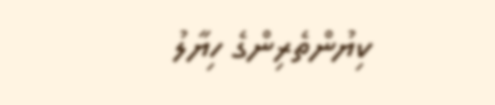ކިޔުންތެރިންގެ ހިޔާލު